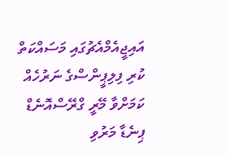އައިޖީއެމްއެޗުގައި މަސައްކަތް ކުރި ފިލިޕީންސްގެ ނަރުހެއް ކަމަށްވާ މޭރީ ގްރޭސްއޮނެޑް ޕިނެޑާ މަރުވި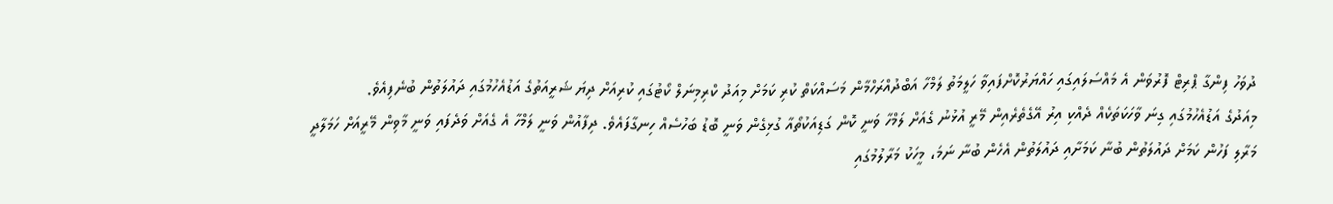ދުވަހު ފިންގާ ޕްރިޓް ފޮރުވަން އެ މައްސަލައިގައި ހައްޔަރުކޮށްފައިވާ ހަލީމަތު ލަމްހާ އަބްދުއްރަހްމާން މަސައްކަތް ކުރި ކަމަށް މިއަދު ކްރިމިނަލް ކޯޓުގައި ކުރިއަށް ދިޔަ ޝަރީއަތުގެ އަޑުއެހުމުގައި ދައުލަތުން ބުނެފިއެވެ.
މިއަދުގެ އަޑުއެހުމުގައި ގިނަ ވާހަކަތަކެއް ދެއްކި އިރު އޭގެތެރެއިން މޭރީ އުޅުނު ގެއަށް ލަމްހާ ވަނީ ކޮން ގަޑިއަކުތޯއާ ގުޅިގެން ވަނީ ބޮޑު ބަހުސެއް ހިނގާފައެވެ. ދިފާއުން ވަނީ ލަމްހާ އެ ގެއަށް ވަދެފައި ވަނީ މާވިން މޭރީއަށް ހަމަލާދީ މަރާލި ފަހުން ކަމަށް ދައުލަތުން ބުނާ ކަމަށާއި ދައުލަތުން އެހެން ބުނާ ނަމަ، މީހަކު މަރާލުމުގައި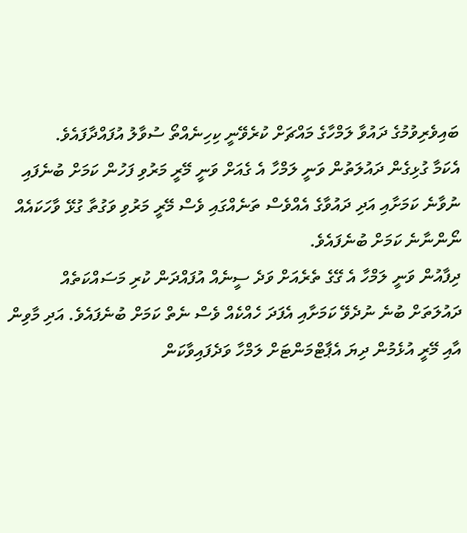ބައިވެރިވުމުގެ ދައުވާ ލަމްހާގެ މައްޗަށް ކުރެވޭނީ ކިހިނެއްތޯ ސުވާލު އުފައްދާފައެވެ.
އެކަމާ ގުޅިގެން ދައުލަތުން ވަނީ ލަމްހާ އެ ގެއަށް ވަނީ މޭރީ މަރުވި ފަހުން ކަމަށް ބުނެފައި ނުވާނެ ކަމަށާއި އަދި ދައުވާގެ އެއްވެސް ތަނެއްގައި ވެސް މޭރީ މަރުވި ވަގުތާ ގުޅޭ ވާހަކައެއް ނޯންނާނެ ކަމަށް ބުނެފައެވެ.
ދިފާއުން ވަނީ ލަމްހާ އެ ގޭގެ ތެރެއަށް ވަދެ ސީނެއް އުފައްދަން ކުރި މަސައްކަތެއް ދައުލަތަށް ބުނެ ނުދެވޭ ކަމަށާއި އެފަދަ ހެއްކެއް ވެސް ނެތް ކަމަށް ބުނެފައެވެ. އަދި މާވިން އާއި މޭރީ އުޅެމުން ދިޔަ އެޕާޓްމަންޓަށް ލަމްހާ ވަދެފައިވާކަން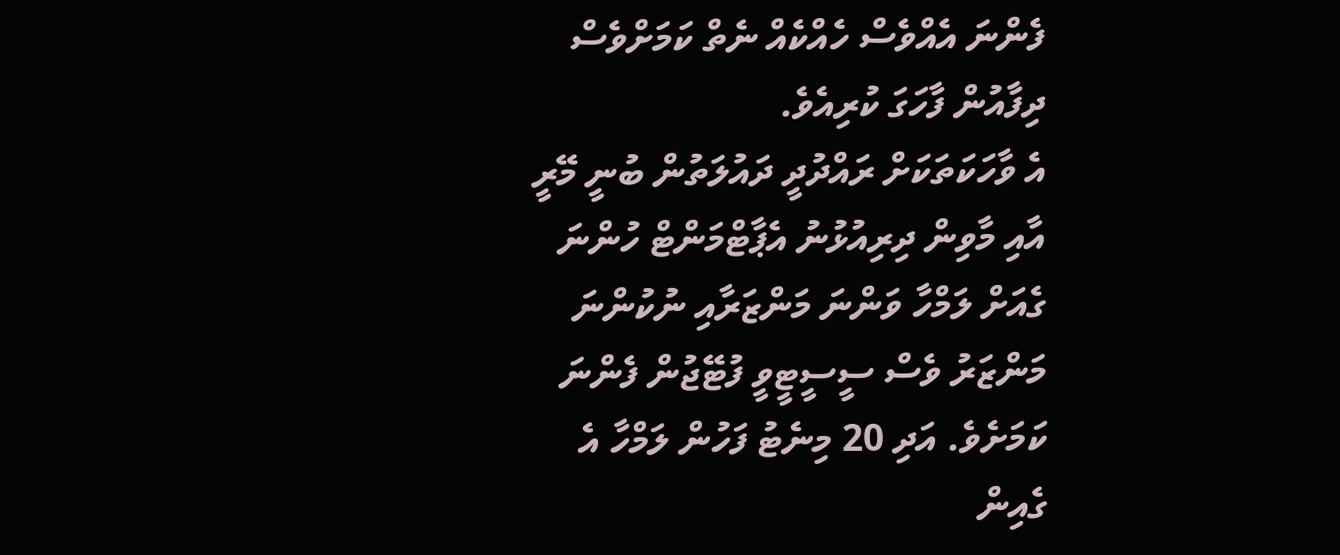ފެންނަ އެއްވެސް ހެއްކެއް ނެތް ކަމަށްވެސް ދިފާއުން ފާހަގަ ކުރިއެވެ.
އެ ވާހަކަތަކަށް ރައްދުދީ ދައުލަތުން ބުނީ މޭރީ އާއި މާވިން ދިރިއުޅުނު އެޕާޓްމަންޓް ހުންނަ ގެއަށް ލަމްހާ ވަންނަ މަންޒަރާއި ނުކުންނަ މަންޒަރު ވެސް ސީސީޓީވީ ފުޓޭޖުން ފެންނަ ކަމަށެވެ. އަދި 20 މިނެޓު ފަހުން ލަމްހާ އެ ގެއިން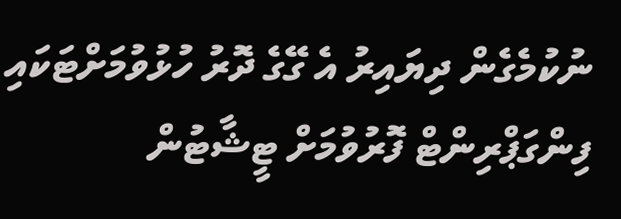ނުކުމެގެން ދިޔައިރު އެ ގޭގެ ދޮރު ހުޅުވުމަށްޓަކައި ފިންގަޕްރިންޓް ފޮރުވުމަށް ޓީޝާޓުން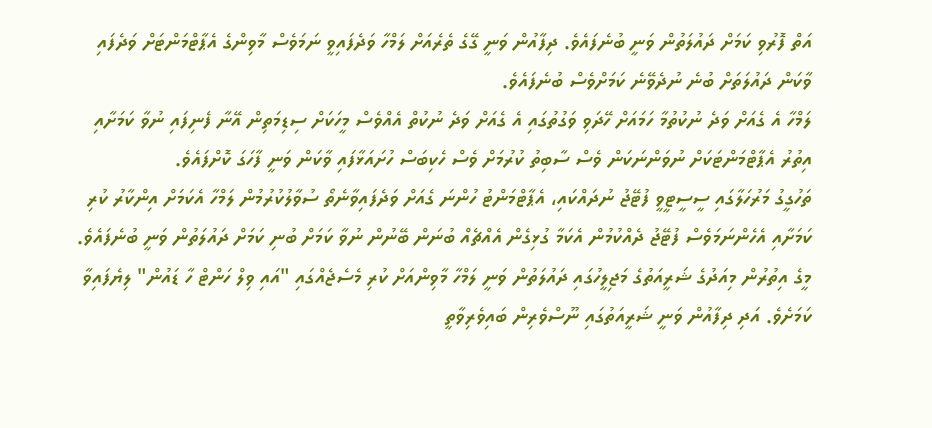އަތް ފޮރުވި ކަމަށް ދައުލަތުން ވަނީ ބުނެފައެވެ. ދިފާއުން ވަނީ ގޭގެ ތެރެއަށް ލަމްހާ ވަދެފައިވީ ނަމަވެސް މާވިންގެ އެޕާޓްމަންޓަށް ވަދެފައި ވާކަން ދައުލަތަށް ބުނެ ނުދެވޭނެ ކަމަށްވެސް ބުނެފައެވެ.
ލަމްހާ އެ ގެއަށް ވަދެ ނުކުތުމާ ހަމައަށް ހޭދަވި ވަގުތުގައި އެ ގެއަށް ވަދެ ނުކުތް އެއްވެސް މީހަކަށް ސިޑިމަތިން އޭނާ ފެނިފައި ނުވާ ކަމަށާއި އިތުރު އެޕާޓްމަންޓަކަށް ނުވަންނަކަން ވެސް ސާބިތު ކުރުމަށް ވެސް ހެކިބަސް ހުށައަޅާފައި ވާކަން ވަނީ ފާހަގަ ކޮށްފައެވެ.
ތަހުގީގު މަރުހަލާގައި ސީސީޓީވީ ފުޓޭޖު ނުދައްކައި، އެޕާޓްމަންޓު ހުންނަ ގެއަށް ވަދެފައިވާނެތޯ ސުވާލުކުރުމުން ލަމްހާ އެކަމަށް އިންކާރު ކުރި ކަމަށާއި އެހެންނަމަވެސް ފުޓޭޖު ދެއްކުމުން އެކަމާ ގުޅިގެން އެއްޗެއް ބުނަން ބޭނުން ނުވާ ކަމަށް ބުނި ކަމަށް ދައުލަތުން ވަނީ ބުނެފައެވެ.
މީގެ އިތުރުން މިއަދުގެ ޝަރީއަތުގެ މަޖިލީހުގައި ދައުލަތުން ވަނީ ލަމްހާ މާވިންއަށް ކުރި މެސެޖެއްގައި "އައި ވިލް ހަންޓް ހާ ޑައުން" ލިޔެފައިވާ ކަމަށެވެ. އަދި ދިފާއުން ވަނީ ޝަރީއަތުގައި ނޫސްވެރިން ބައިވެރިވާތީ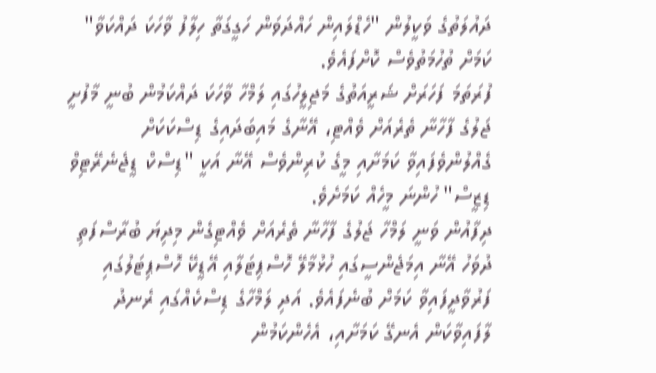ދައުލަތުގެ ވަކީލުން "ހެޑްލައިން ހައްދަވަން ހަގީގަތާ ހިލާފު ވާހަކަ ދައްކަވާ" ކަމަށް ތުހުމަތުވެސް ކޮށްފައެވެ.
ފުރަތަމަ ފަހަރަށް ޝަރީއަތުގެ މަޖިލީހުގައި ލަމްހާ ވާހަކަ ދައްކަމުން ބުނީ މާފުށީ ޖަލުގެ ފާހާނާ ތެރެއަށް ވެއްޓި، އޭނާގެ މައިބަދައިގެ ޑިސްކަކަށް ގެއްލުންވެފައިވާ ކަމަށާއި މީގެ ކުރިންވެސް އޭނާ އަކީ "ޑިސްކް ޑީޖެނެރޭޓިވް ޑިޒީސް" ހުންނަ މީހެއް ކަމަށެވެ.
ދިފާއުން ވަނީ ލަމްހާ ޖަލުގެ ފާހާނާ ތެރެއަށް ވެއްޓިގެން މިދިޔަ ބުރާސްފަތި ދުވަހު އޭނާ އިމަޖެންސީގައި ހުޅުމާލޭ ހޮސްޕިޓަލާއި އޭޑީކޭ ހޮސްޕިޓަލުގައި ފަރުވާދީފައިވާ ކަމަށް ބުނެފައެވެ. އަދި ލަމްހާގެ ޑިސްކެއްގައި ރެނދު ލާފައިވާކަން އެނގޭ ކަމަށާއި، އެހެންކަމުން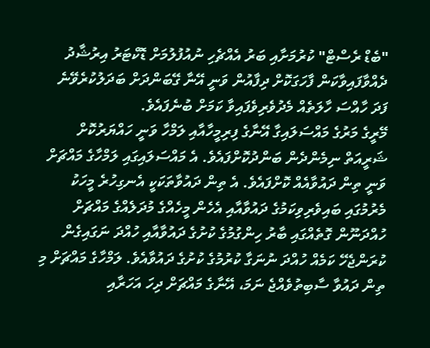"ބެޑް ރެސްޓް" ކުރުމަށާއި ބަރު އެއްޗެހި ނުއުފުލުމަށް ޑޮކްޓަރު އިރުޝާދު ދެއްވާފައިވާކަން ފާހަގަކޮށް ދިފާއުން ވަނީ އޭނާ ގޭބަންދަށް ބަދަލުކުރެވޭނެ ފަދަ ހާއްސަ ހާލަތެއް މެދުވެރިވެފައިވާ ކަމަށް ބުނެފައެވެ.
މޭރީގެ މަރުގެ މައްސަލައިގާ އޭނާގެ ފިރިމީހާއާއި ލަމްހާ ވަނީ ހައްޔަރުކޮށް ޝަރީއަތް ނިމެންދެން ބަންދުކޮށްފައެވެ. އެ މައްސަލައިގައި ލަމްހާގެ މައްޗަށް ވަނީ ތިން ދައުވާއެއް ކޮށްފައެވެ. އެ ތިން ދައުވާތަކަކީ އެނގިހުރެ މީހަކު މެރުމުގައި ބައިވެރިވިކަމުގެ ދައުވާއާއި އެހެން މީހެއްގެ މުދަލެއްގެ މައްޗަށް ހުއްދަނޫން ގޮތެއްގައި ބާރު ހިންގުމުގެ ކުށުގެ ދައުވާއާއި ހުއްދަ ނަގައިގެން ކުރަންޖެހޭ ކަމެއް ހުއްދަ ނުނަގާ ކުރުމުގެ ކުށުގެ ދައުވާއެވެ. ލަމްހާގެ މައްޗަށް މި ތިން ދައުވާ ސާބިތުވެއްޖެ ނަމަ، އޭނާގެ މައްޗަށް ދިހަ އަހަރާއި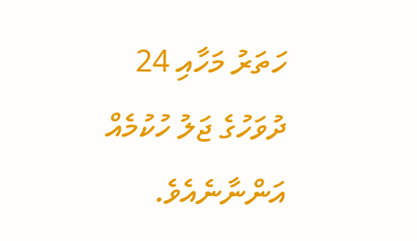ހަތަރު މަހާއި 24 ދުވަހުގެ ޖަލު ހުކުމެއް އަންނާނެއެވެ.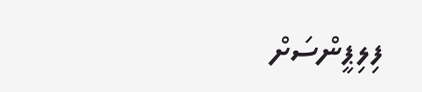ފިލިޕީންސަށް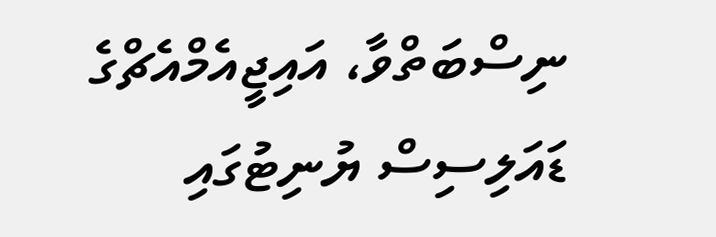ނިސްބަތްވާ، އައިޖީއެމްއެޗްގެ ޑައަލިސިސް ޔުނިޓުގައި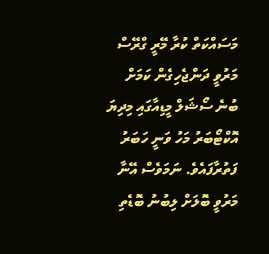މަސައްކަތް ކުރާ މޭރީ ގްރޭސް މަރުވީ ދަންޖެހިގެން ކަމަށް ބުނެ ސޯޝަލް މީޑިއާގައި މިދިޔަ އޮކްޓޯބަރު މަހު ވަނީ ހަބަރު ފަތުރާފައެވެ. ނަމަވެސް އޭނާ މަރުވީ ބޮލަށް ލިބުނު ބޮޑެތި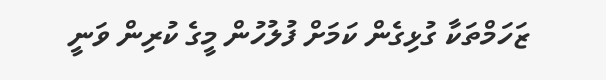ޒަހަމްތަކާ ގުޅިގެން ކަމަށް ފުލުހުން މީގެ ކުރިން ވަނީ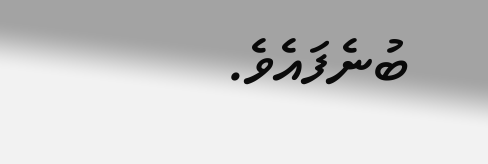ބުނެފައެވެ.